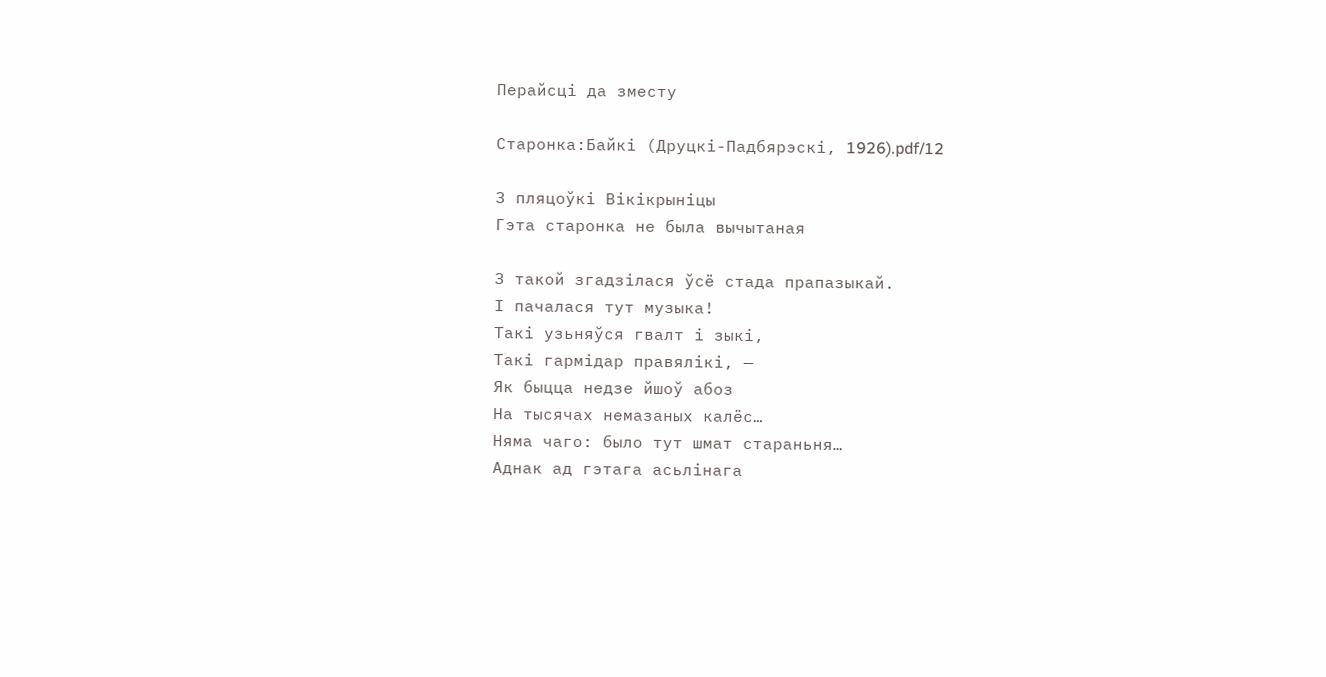Перайсці да зместу

Старонка:Байкі (Друцкі-Падбярэскі, 1926).pdf/12

З пляцоўкі Вікікрыніцы
Гэта старонка не была вычытаная

З такой згадзілася ўсё стада прапазыкай.
І пачалася тут музыка!
Такі узьняўся гвалт і зыкі,
Такі гармідар правялікі, —
Як быцца недзе йшоў абоз
На тысячах немазаных калёс…
Няма чаго: было тут шмат стараньня…
Аднак ад гэтага асьлінага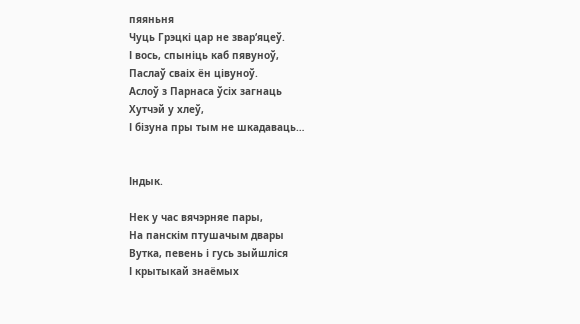пяяньня
Чуць Грэцкі цар не звар‘яцеў.
І вось, спыніць каб пявуноў,
Паслаў сваіх ён цівуноў.
Аслоў з Парнаса ўсіх загнаць
Хутчэй у хлеў,
І бізуна пры тым не шкадаваць…


Індык.

Нек у час вячэрняе пары,
На панскім птушачым двары
Вутка, певень і гусь зыйшліся
І крытыкай знаёмых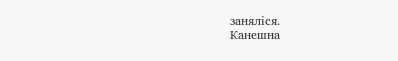заняліся.
Канешна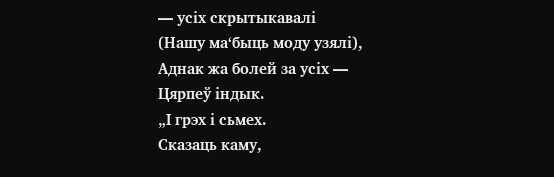— усіх скрытыкавалі
(Нашу ма‘быць моду узялі),
Аднак жа болей за усіх —
Цярпеў індык.
„І грэх і сьмех.
Сказаць каму,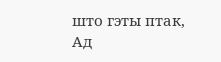што гэты птак,
Ад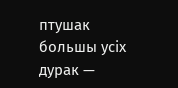птушак большы усіх дурак —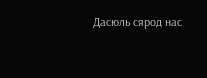Дасюль сярод нас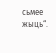сьмее жыць“.